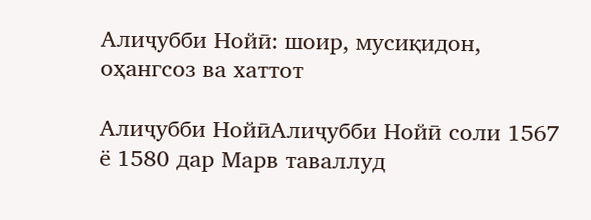Алиҷубби Нойӣ: шоир, мусиқидон, оҳангсоз ва хаттот

Алиҷубби НойӣАлиҷубби Нойӣ соли 1567 ё 1580 дар Марв таваллуд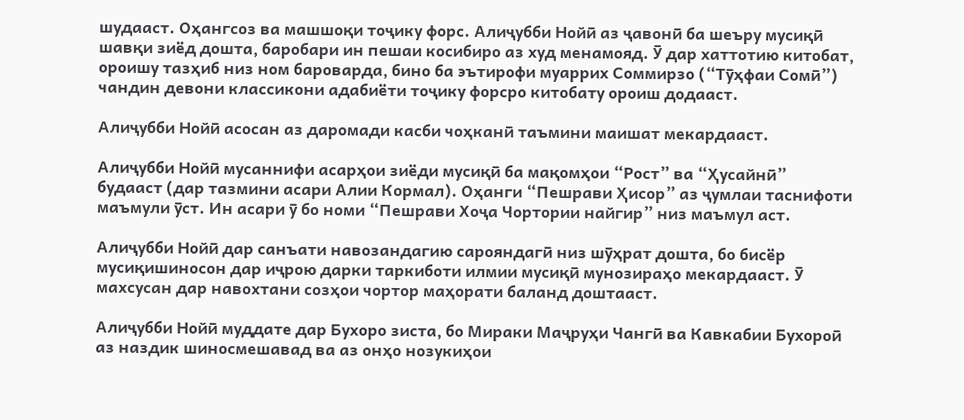шудааст. Оҳангсоз ва машшоқи тоҷику форс. Алиҷубби Нойӣ аз ҷавонӣ ба шеъру мусиқӣ шавқи зиёд дошта, баробари ин пешаи косибиро аз худ менамояд. Ӯ дар хаттотию китобат, ороишу тазҳиб низ ном бароварда, бино ба эътирофи муаррих Соммирзо (“Тӯҳфаи Сомӣ”) чандин девони классикони адабиёти тоҷику форсро китобату ороиш додааст.

Алиҷубби Нойӣ асосан аз даромади касби чоҳканӣ таъмини маишат мекардааст.

Алиҷубби Нойӣ мусаннифи асарҳои зиёди мусиқӣ ба мақомҳои “Рост” ва “Ҳусайнӣ” будааст (дар тазмини асари Алии Кормал). Оҳанги “Пешрави Ҳисор” аз ҷумлаи таснифоти маъмули ӯст. Ин асари ӯ бо номи “Пешрави Хоҷа Чортории найгир” низ маъмул аст.

Алиҷубби Нойӣ дар санъати навозандагию сарояндагӣ низ шӯҳрат дошта, бо бисёр мусиқишиносон дар иҷрою дарки таркиботи илмии мусиқӣ мунозираҳо мекардааст. Ӯ махсусан дар навохтани созҳои чортор маҳорати баланд доштааст.

Алиҷубби Нойӣ муддате дар Бухоро зиста, бо Мираки Маҷруҳи Чангӣ ва Кавкабии Бухороӣ аз наздик шиносмешавад ва аз онҳо нозукиҳои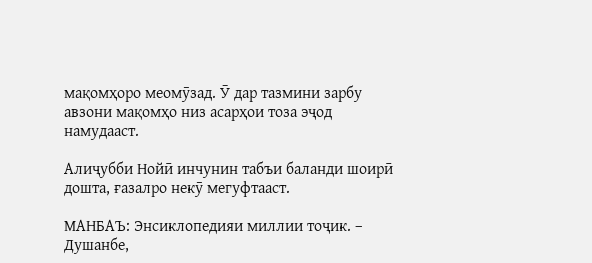мақомҳоро меомӯзад. Ӯ дар тазмини зарбу авзони мақомҳо низ асарҳои тоза эҷод намудааст.

Алиҷубби Нойӣ инчунин табъи баланди шоирӣ дошта, ғазалро некӯ мегуфтааст.

МАНБАЪ: Энсиклопедияи миллии тоҷик. – Душанбе,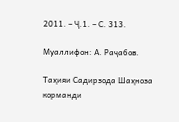2011. – Ҷ.1. – С. 313.

Муаллифон: А. Раҷабов.

Таҳияи Садирзода Шаҳноза
корманди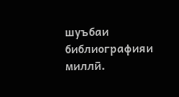шуъбаи
библиографияи миллӣ.